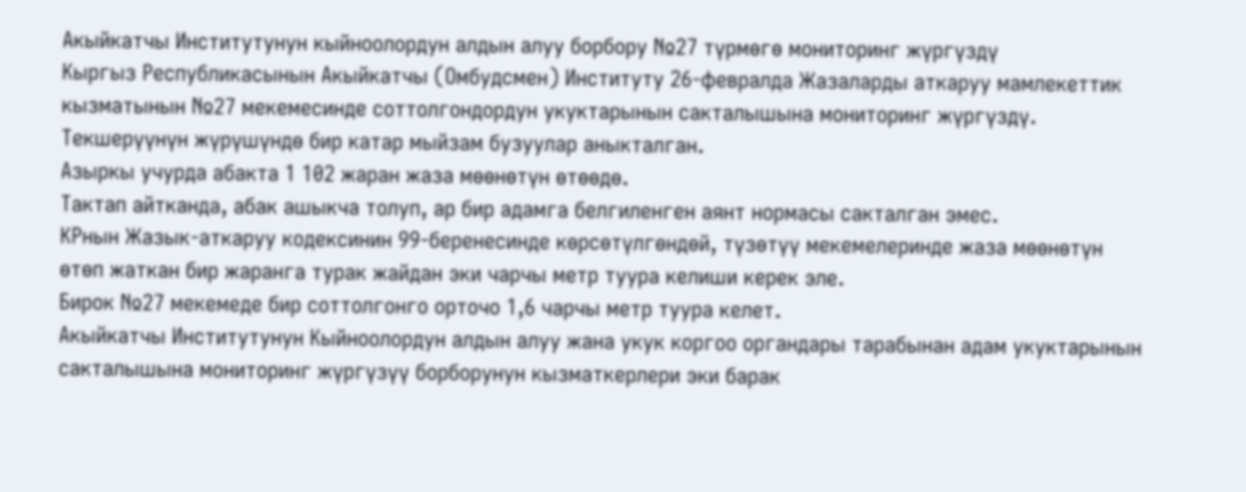Акыйкатчы Институтунун кыйноолордун алдын алуу борбору №27 түрмөгө мониторинг жүргүздү
Кыргыз Республикасынын Акыйкатчы (Омбудсмен) Институту 26-февралда Жазаларды аткаруу мамлекеттик кызматынын №27 мекемесинде соттолгондордун укуктарынын сакталышына мониторинг жүргүздү.
Текшерүүнүн жүрүшүндө бир катар мыйзам бузуулар аныкталган.
Азыркы учурда абакта 1 102 жаран жаза мөөнөтүн өтөөдө.
Тактап айтканда, абак ашыкча толуп, ар бир адамга белгиленген аянт нормасы сакталган эмес.
КРнын Жазык-аткаруу кодексинин 99-беренесинде көрсөтүлгөндөй, түзөтүү мекемелеринде жаза мөөнөтүн өтөп жаткан бир жаранга турак жайдан эки чарчы метр туура келиши керек эле.
Бирок №27 мекемеде бир соттолгонго орточо 1,6 чарчы метр туура келет.
Акыйкатчы Институтунун Кыйноолордун алдын алуу жана укук коргоо органдары тарабынан адам укуктарынын сакталышына мониторинг жүргүзүү борборунун кызматкерлери эки барак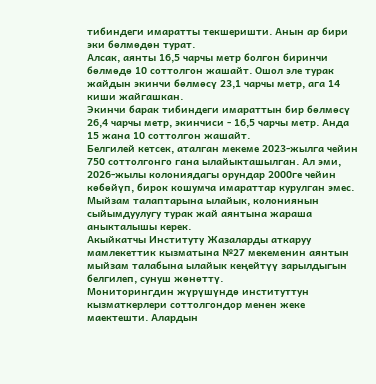тибиндеги имаратты текшеришти. Анын ар бири эки бөлмөдөн турат.
Алсак, аянты 16,5 чарчы метр болгон биринчи бөлмөдө 10 соттолгон жашайт. Ошол эле турак жайдын экинчи бөлмөсү 23,1 чарчы метр, ага 14 киши жайгашкан.
Экинчи барак тибиндеги имараттын бир бөлмөсү 26,4 чарчы метр, экинчиси - 16,5 чарчы метр. Анда 15 жана 10 соттолгон жашайт.
Белгилей кетсек, аталган мекеме 2023-жылга чейин 750 соттолгонго гана ылайыкташылган. Ал эми, 2026-жылы колониядагы орундар 2000ге чейин көбөйүп, бирок кошумча имараттар курулган эмес.
Мыйзам талаптарына ылайык, колониянын сыйымдуулугу турак жай аянтына жараша аныкталышы керек.
Акыйкатчы Институту Жазаларды аткаруу мамлекеттик кызматына №27 мекеменин аянтын мыйзам талабына ылайык кеңейтүү зарылдыгын белгилеп, сунуш жөнөттү.
Мониторингдин жүрүшүндө институттун кызматкерлери соттолгондор менен жеке маектешти. Алардын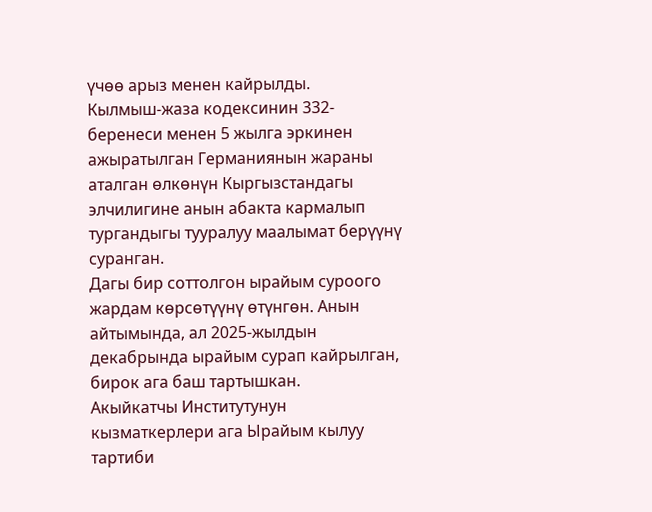үчөө арыз менен кайрылды.
Кылмыш-жаза кодексинин 332-беренеси менен 5 жылга эркинен ажыратылган Германиянын жараны аталган өлкөнүн Кыргызстандагы элчилигине анын абакта кармалып тургандыгы тууралуу маалымат берүүнү суранган.
Дагы бир соттолгон ырайым суроого жардам көрсөтүүнү өтүнгөн. Анын айтымында, ал 2025-жылдын декабрында ырайым сурап кайрылган, бирок ага баш тартышкан.
Акыйкатчы Институтунун кызматкерлери ага Ырайым кылуу тартиби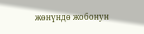жөнүндө жобонун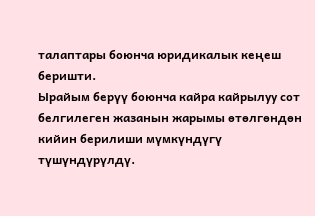талаптары боюнча юридикалык кеңеш беришти.
Ырайым берүү боюнча кайра кайрылуу сот белгилеген жазанын жарымы өтөлгөндөн кийин берилиши мүмкүндүгү түшүндүрүлдү.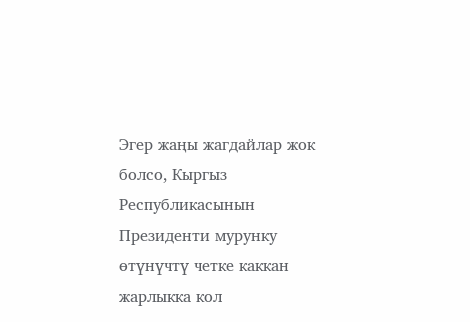Эгер жаңы жагдайлар жок болсо, Кыргыз Республикасынын Президенти мурунку өтүнүчтү четке каккан жарлыкка кол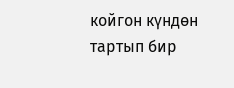койгон күндөн тартып бир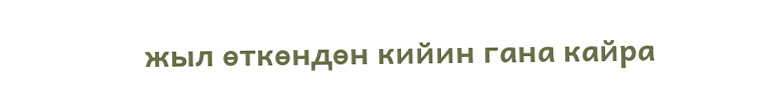жыл өткөндөн кийин гана кайра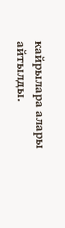кайрылара алары айтылды.